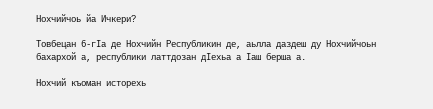Нохчийчоь йа Ичкери?

Товбецан 6-гIа де Нохчийн Республикин де, аьлла даздеш ду Нохчийчоьн бахархой а, республики латтдозан дIехьа а Iаш берша а.

Нохчий къоман исторехь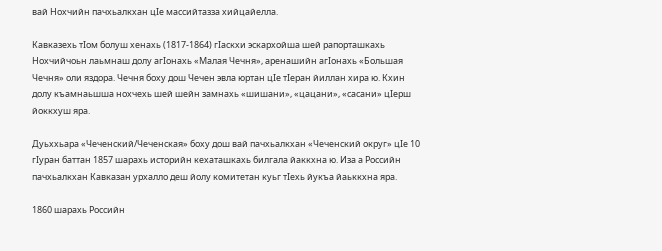вай Нохчийн пачхьалкхан цIе массийтазза хийцайелла.

Кавказехь тIом болуш хенахь (1817-1864) гIаскхи эскархойша шей рапорташкахь Нохчийчоьн лаьмнаш долу агIонахь «Малая Чечня», аренашийн агIонахь «Большая Чечня» оли яздора. Чечня боху дош Чечен эвла юртан цIе тIеран йиллан хира ю. Кхин долу къамнаьшша нохчехь шей шейн замнахь «шишани», «цацани», «сасани» цIерш йоккхуш яра.

Дуьххьара «Чеченский/Чеченская» боху дош вай пачхьалкхан «Чеченский округ» цIе 10 гIуран баттан 1857 шарахь историйн кехаташкахь билгала йаккхна ю. Иза а Российн пачхьалкхан Кавказан урхалло деш йолу комитетан куьг тIехь йукъа йаьккхна яра.

1860 шарахь Российн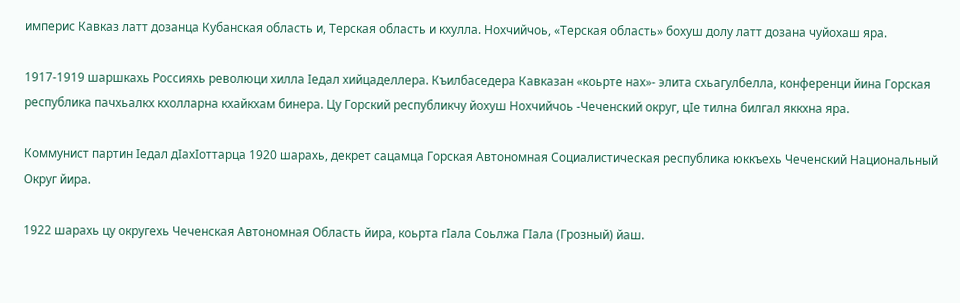империс Кавказ латт дозанца Кубанская область и, Терская область и кхулла. Нохчийчоь, «Терская область» бохуш долу латт дозана чуйохаш яра.

1917-1919 шаршкахь Россияхь революци хилла Iедал хийцаделлера. Къилбаседера Кавказан «коьрте нах»- элита схьагулбелла, конференци йина Горская республика пачхьалкх кхолларна кхайкхам бинера. Цу Горский республикчу йохуш Нохчийчоь -Чеченский округ, цIе тилна билгал яккхна яра.

Коммунист партин Iедал дIахIоттарца 1920 шарахь, декрет сацамца Горская Автономная Социалистическая республика юккъехь Чеченский Национальный Округ йира.

1922 шарахь цу округехь Чеченская Автономная Область йира, коьрта гIала Соьлжа ГIала (Грозный) йаш.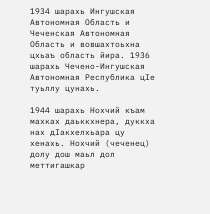1934 шарахь Ингушская Автономная Область и Чеченская Автономная Область и вовшахтоьхна цхьаъ область йира. 1936 шарахь Чечено-Ингушская Автономная Республика цIе туьллу цунахь.

1944 шарахь Нохчий къам махках даьккхнера, дуккха нах дIакхелхьара цу хенахь. Нохчий (чеченец) долу дош маьл дол меттигашкар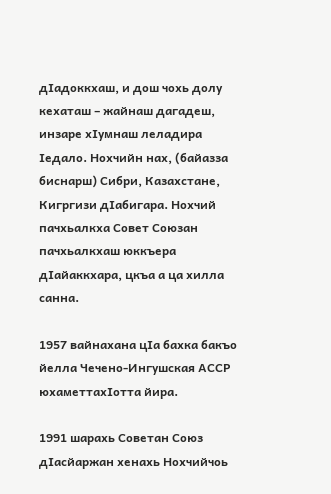дIадоккхаш, и дош чохь долу кехаташ – жайнаш дагадеш, инзаре хIумнаш леладира Iедало. Нохчийн нах, (байазза биснарш) Сибри, Казахстане, Кигргизи дIабигара. Нохчий пачхьалкха Совет Союзан пачхьалкхаш юккъера дIайаккхара, цкъа а ца хилла санна.

1957 вайнахана цIа бахка бакъо йелла Чечено-Ингушская АССР юхаметтахIотта йира.

1991 шарахь Советан Союз дIасйаржан хенахь Нохчийчоь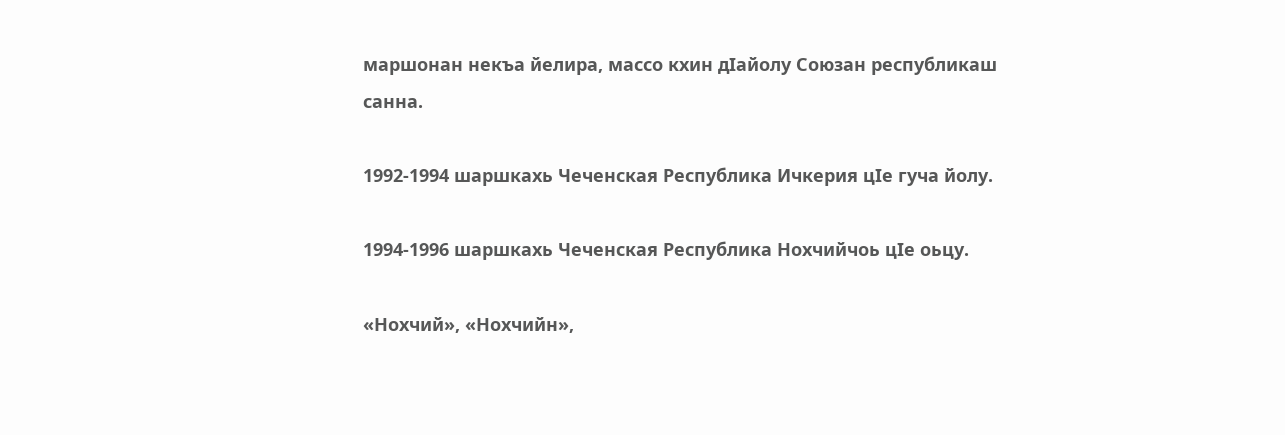маршонан некъа йелира, массо кхин дIайолу Союзан республикаш санна.

1992-1994 шаршкахь Чеченская Республика Ичкерия цIе гуча йолу.

1994-1996 шаршкахь Чеченская Республика Нохчийчоь цIе оьцу.

«Нохчий», «Нохчийн»,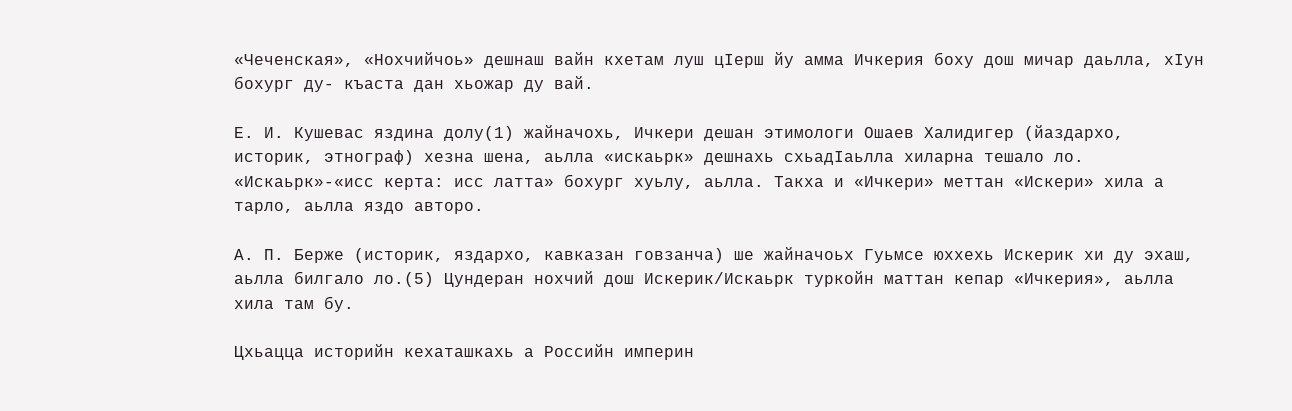«Чеченская», «Нохчийчоь» дешнаш вайн кхетам луш цIерш йу амма Ичкерия боху дош мичар даьлла, хIун бохург ду- къаста дан хьожар ду вай.

Е. И. Кушевас яздина долу(1) жайначохь, Ичкери дешан этимологи Ошаев Халидигер (йаздархо, историк, этнограф) хезна шена, аьлла «искаьрк» дешнахь схьадIаьлла хиларна тешало ло. «Искаьрк»-«исс керта: исс латта» бохург хуьлу, аьлла. Такха и «Ичкери» меттан «Искери» хила а тарло, аьлла яздо авторо.

А. П. Берже (историк, яздархо, кавказан говзанча) ше жайначоьх Гуьмсе юххехь Искерик хи ду эхаш, аьлла билгало ло.(5) Цундеран нохчий дош Искерик/Искаьрк туркойн маттан кепар «Ичкерия», аьлла хила там бу.

Цхьацца историйн кехаташкахь а Российн империн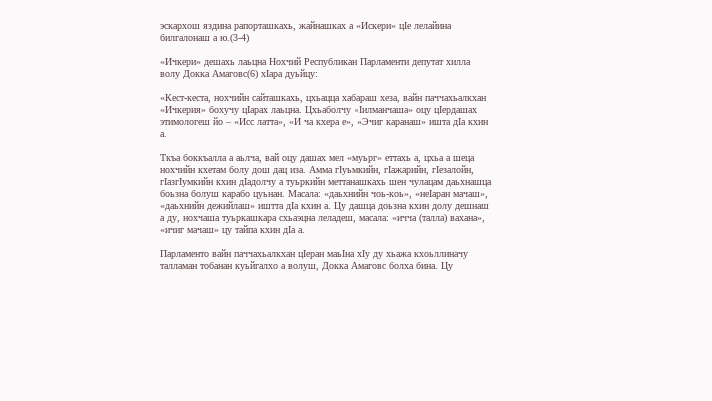эскархош яздина рапорташкахь, жайнашках а «Искери» цIе лелайина билгалонаш а ю.(3-4)

«Ичкери» дешахь лаьцна Нохчий Республикан Парламенти депутат хилла волу Докка Амаговс(6) хIара дуьйцу:

«Кест-кеста, нохчийн сайташкахь, цхьацца хабараш хеза, вайн паччахьалкхан «Ичкерия» бохучу цIарах лаьцна. Цхьаболчу «Iилманчаша» оцу цIердашах этимологеш йо – «Исс латта», «И ча кхера е», «Эчиг каранаш» ишта дIа кхин а.

Ткъа боккъалла а аьлча, вай оцу дашах мел «муьрг» еттахь а, цхьа а шеца нохчийн кхетам болу дош дац иза. Амма гIуьмкийн, гIажарийн, гIезалойн, гIазгIумкийн кхин дIадолчу а туьркийн меттанашкахь шен чулацам даьхнашца боьзна болуш карабо цуьнан. Масала: «даьхнийн чоь-коь», «неIаран мачаш», «даьхнийн дежийлаш» иштта дIа кхин а. Цу дашца доьзна кхин долу дешнаш а ду, нохчаша туьркашкара схьаэцна леладеш, масала: «ичча (талла) вахана», «ичиг мачаш» цу тайпа кхин дIа а.

Парламенто вайн паччахьалкхан цIеран маьIна хIу ду хьажа кхоьллиначу талламан тобанан куьйгалхо а волуш, Докка Амаговс болха бина. Цу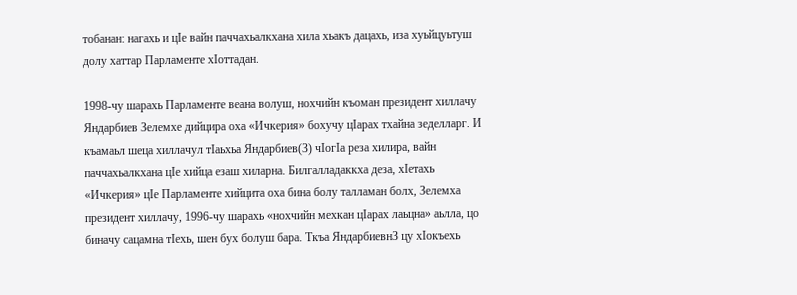тобанан: нагахь и цIе вайн паччахьалкхана хила хьакъ дацахь, иза хуьйцуьтуш долу хаттар Парламенте хIоттадан.

1998-чу шарахь Парламенте веана волуш, нохчийн къоман президент хиллачу Яндарбиев Зелемхе дийцира оха «Ичкерия» бохучу цIарах тхайна зеделларг. И къамаьл шеца хиллачул тIаьхьа Яндарбиев(З) чIогIа реза хилира, вайн паччахьалкхана цIе хийца езаш хиларна. Билгалладаккха деза, хIетахь «Ичкерия» цIе Парламенте хийцита оха бина болу талламан болх, Зелемха президент хиллачу, 1996-чу шарахь «нохчийн мехкан цIарах лаьцна» аьлла, цо биначу сацамна тIехь, шен бух болуш бара. Ткъа ЯндарбиевнЗ цу хIокъехь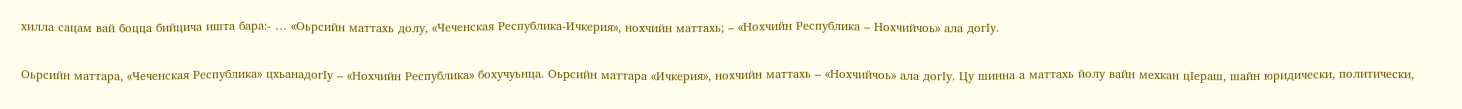хилла сацам вай боцца бийцича ишта бара:- … «Оьрсийн маттахь долу, «Чеченская Республика-Ичкерия», нохчийн маттахь; – «Нохчийн Республика – Нохчийчоь» ала догIу.

Оьрсийн маттара, «Чеченская Республика» цхьанадогIу – «Нохчийн Республика» бохучуьнца. Оьрсийн маттара «Ичкерия», нохчийн маттахь – «Нохчийчоь» ала догIу. Цу шинна а маттахь йолу вайн мехкан цIераш, шайн юридически, политически,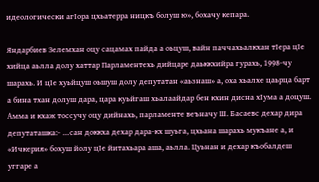идеологически агIора цхьатерра ницкъ болуш ю», бохачу кепара.

Яндарбиев Зелемхан оцу сацамах пайда а оьцуш, вайн паччахьалкхан тIера цIе хийца аьлла долу хаттар Парламентехь дийцаре даьккхийра гурахь, 1998-чу шарахь. И цIе хуьйцуш оьшуш долу депутатан «аьзнаш» а, оха хьалхе цаьрца барт а бина тхан долуш дара, цара куьйгаш хьалаайдар бен кхин дисна хIума а доцуш. Амма и кхаж тоссучу оцу дийнахь, парламенте веъначу Ш. Басаевс дехар дира депутаташка:- …сан доккха дехар дара-кх шуьга, цхьана шарахь мукъане а, и «Ичкерия» бохуш йолу цIе йитахьара аша, аьлла. Цуьнан и дехар къобалдеш уггаре а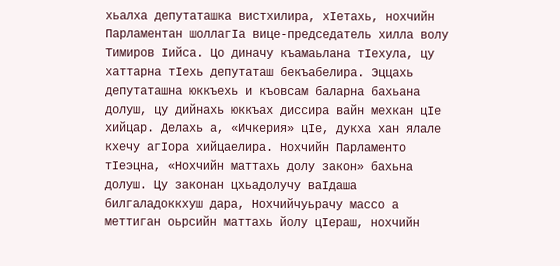хьалха депутаташка вистхилира, хIетахь, нохчийн Парламентан шоллагIа вице-председатель хилла волу Тимиров Iийса. Цо диначу къамаьлана тIехула, цу хаттарна тIехь депутаташ бекъабелира. Эццахь депутаташна юккъехь и къовсам баларна бахьана долуш, цу дийнахь юккъах диссира вайн мехкан цIе хийцар. Делахь а, «Ичкерия» цIе, дукха хан ялале кхечу агIора хийцаелира. Нохчийн Парламенто тIеэцна, «Нохчийн маттахь долу закон» бахьна долуш. Цу законан цхьадолучу ваIдаша билгаладоккхуш дара, Нохчийчуьрачу массо а меттиган оьрсийн маттахь йолу цIераш, нохчийн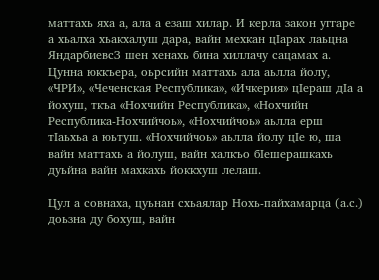маттахь яха а, ала а езаш хилар. И керла закон уггаре а хьалха хьакхалуш дара, вайн мехкан цIарах лаьцна ЯндарбиевсЗ шен хенахь бина хиллачу сацамах а. Цунна юккъера, оьрсийн маттахь ала аьлла йолу, «ЧРИ», «Чеченская Республика», «Ичкерия» цIераш дIа а йохуш, ткъа «Нохчийн Республика», «Нохчийн Республика-Нохчийчоь», «Нохчийчоь» аьлла ерш тIаьхьа а юьтуш. «Нохчийчоь» аьлла йолу цIе ю, ша вайн маттахь а йолуш, вайн халкъо бIешерашкахь дуьйна вайн махкахь йоккхуш лелаш.

Цул а совнаха, цуьнан схьаялар Нохь-пайхамарца (а.с.) доьзна ду бохуш, вайн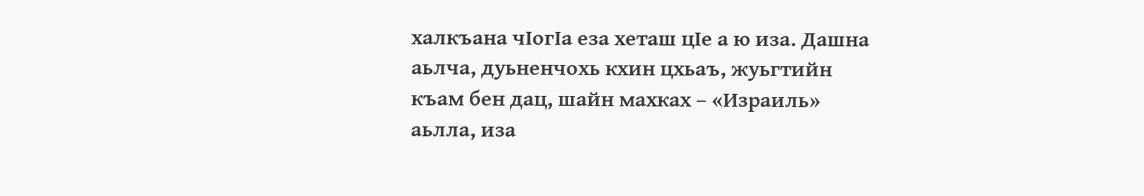халкъана чIогIа еза хеташ цIе а ю иза. Дашна аьлча, дуьненчохь кхин цхьаъ, жуьгтийн къам бен дац, шайн махках – «Израиль» аьлла, иза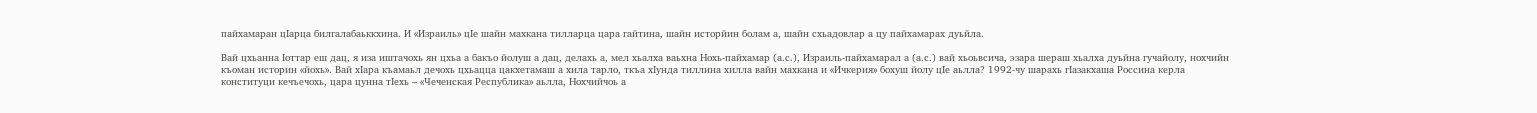пайхамаран цIарца билгалабаьккхина. И «Израиль» цIе шайн махкана тилларца цара гайтина, шайн исторйин болам а, шайн схьадовлар а цу пайхамарах дуьйла.

Вай цхьанна Iоттар еш дац, я иза иштачохь ян цхьа а бакъо йолуш а дац, делахь а, мел хьалха ваьхна Нохь-пайхамар (а.с.), Израиль-пайхамарал а (а.с.) вай хьоьвсича, эзара шераш хьалха дуьйна гучайолу, нохчийн къоман историн «йохь». Вай хIара къамаьл дечохь цхьацца цакхетамаш а хила тарло, ткъа хIунда тиллина хилла вайн махкана и «Ичкерия» бохуш йолу цIе аьлла? 1992-чу шарахь гIазакхаша Россина керла конституци кечъечохь, цара цунна тIехь – «Чеченская Республика» аьлла, Нохчийчоь а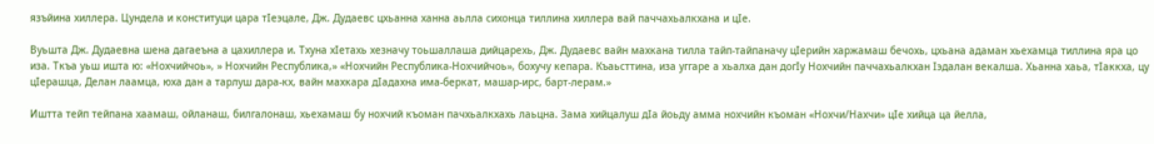язъйина хиллера. Цундела и конституци цара тIеэцале, Дж. Дудаевс цхьанна ханна аьлла сихонца тиллина хиллера вай паччахьалкхана и цIе.

Вуьшта Дж. Дудаевна шена дагаеъна а цахиллера и. Тхуна хIетахь хезначу тоьшаллаша дийцарехь, Дж. Дудаевс вайн махкана тилла тайп-тайпаначу цIерийн харжамаш бечохь, цхьана адаман хьехамца тиллина яра цо иза. Ткъа уьш ишта ю: «Нохчийчоь», » Нохчийн Республика,» «Нохчийн Республика-Нохчийчоь», бохучу кепара. Къаьсттина, иза уггаре а хьалха дан догIу Нохчийн паччахьалкхан Iэдалан векалша. Хьанна хаьа, тIаккха, цу цIерашца, Делан лаамца, юха дан а тарлуш дара-кх, вайн махкара дIадахна има-беркат, машар-ирс, барт-лерам.»

Иштта тейп тейпана хаамаш, ойланаш, билгалонаш, хьехамаш бу нохчий къоман пачхьалкхахь лаьцна. Зама хийцалуш дIа йоьду амма нохчийн къоман «Нохчи/Нахчи» цIе хийца ца йелла,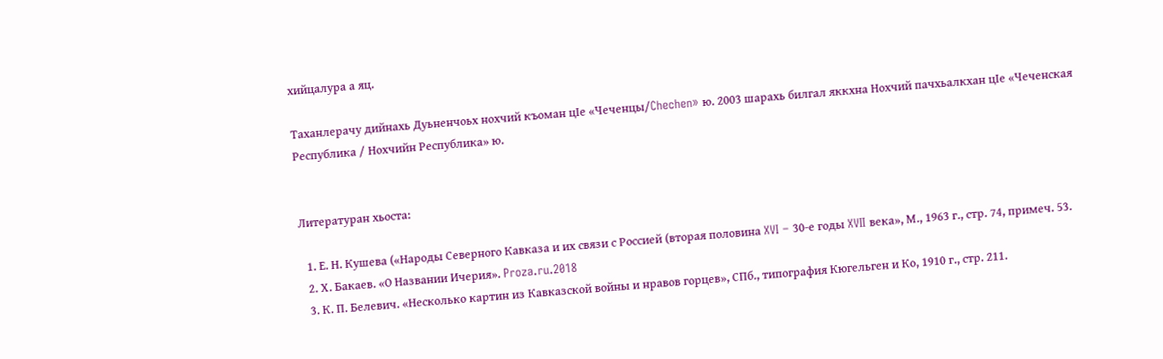хийцалура а яц.

Таханлерачу дийнахь Дуьненчоьх нохчий къоман цIе «Чеченцы/Chechen» ю. 2003 шарахь билгал яккхна Нохчий пачхьалкхан цIе «Чеченская Республика / Нохчийн Республика» ю.


Литературан хьоста:

  1. Е. Н. Кушева («Народы Северного Кавказа и их связи с Россией (вторая половина XVI – 30-е годы XVII века», М., 1963 г., стр. 74, примеч. 53.
  2. Х. Бакаев. «О Названии Ичерия». Proza.ru.2018
  3. К. П. Белевич. «Несколько картин из Кавказской войны и нравов горцев», СПб., типография Кюгельген и Ко, 1910 г., стр. 211.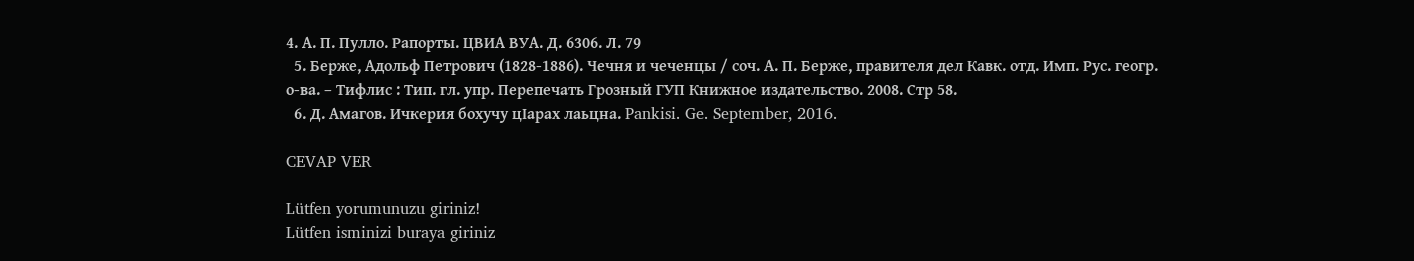4. А. П. Пулло. Рапорты. ЦВИА ВУА. Д. 6306. Л. 79
  5. Берже, Адольф Петрович (1828-1886). Чечня и чеченцы / соч. А. П. Берже, правителя дел Кавк. отд. Имп. Рус. геогр. о-ва. – Тифлис : Тип. гл. упр. Перепечать Грозный ГУП Книжное издательство. 2008. Стр 58.
  6. Д. Амагов. Ичкерия бохучу цIарах лаьцна. Pankisi. Ge. September, 2016.

CEVAP VER

Lütfen yorumunuzu giriniz!
Lütfen isminizi buraya giriniz